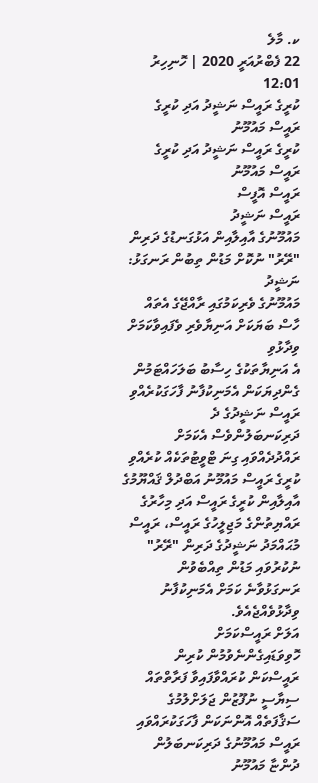ކ. މާލެ
22 ފެބްރުއަރީ 2020 | ހޮނިހިރު 12:01
ކުރީގެ ރައީސް ނަޝީދު އަދި ކުރީގެ ރައީސް މައުމޫނު
ކުރީގެ ރައީސް ނަޝީދު އަދި ކުރީގެ ރައީސް މައުމޫނު
ރައީސް އޮފީސް
ރައީސް ނަޝީދު
މައުމޫނުގެ އާއިލާއިން އަޅުގަނޑުގެ ދަރިން "ރޭރު" ނުކޮށް މަޑުން ތިބުން ރަނގަޅު: ނަޝީދު
މައުމޫނުގެ ވެރިކަމުގައި ރާއްޖޭގެ އެތައް ހާސް ބަޔަކަށް އަނިޔާވެރި ވެފައިވާކަމަށް ވިދާޅުވި
އެ އަނިޔާތަކުގެ ހިސާބު ބަލަހައްޓަމުން ގެންދިޔަކަން އެމަނިކުފާނު ފާހަގަކުރެއްވި
ރައީސް ނަޝީދުގެ ދެ ދަރިކަނބަލުންވެސް އެކަމަށް ރައްދުދެއްވައި ގިނަ ޓްވީޓުތަކެއް ކުރެއްވި
ކުރީގެ ރައީސް މައުމޫނު އަބްދުލް ޤައްޔޫމުގެ އާއިލާއިން ކުރީގެ ރައީސް އަދި މިހާރުގެ ރައްޔިތުންގެ މަޖިލީހުގެ ރައީސް، ރައީސް މުޙައްމަދު ނަޝީދުގެ ދަރިން "ރޭރު" ނުކުރުވައި މަޑުން ތިއްބެވުން ރަނގަޅުވާނެ ކަމަށް އެމަނިކުފާނު ވިދާޅުވެއްޖެއެވެ.
އަލަށް ރައީސްކަމަށް ހޮވިވަޑައިގެންނެވުމުން ކުރިން ރައީސްކަން ކުރައްވާފައިވާ ފަރާތްތައް ސިޔާސީ ނުފޫޒުން ޖަލަށްލުމުގެ ސަޤާފަތެއް އޮންނަކަން ފާހަގަކުރައްވައި ރައީސް މައުމޫނުގެ ދަރިކަނބަލުން ދުންޏާ މައުމޫނު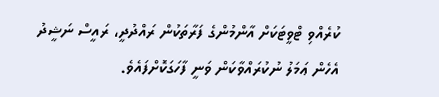ކުރެއްވި ޓްވީޓަކަށް އާންމުންގެ ފަރާތަކުން ރައްދުދީ، ރައީސް ނަޝީދު އެހެން ޢަމަލު ނުކުރައްވާކަން ވަނީ ފާހަގަކޮށްފައެވެ.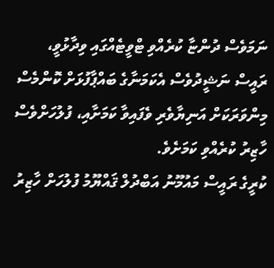ނަމަވެސް ދުންޏާ ކުރެއްވި ޓްވީޓެއްގައި ވިދާޅުވީ، ރައީސް ނަޝީދުވެސް އެކަމަނާގެ ބައްޕާފުޅަށް ކޮންމެސް މިންވަރަކަށް އަނިޔާވެރި ވެފައިވާ ކަމަށާއި، ފުލުހަށްވެސް ހާޒިރު ކުރެއްވި ކަމަށެވެ.
ކުރީގެ ރައީސް މައުމޫނު އަބްދުލް ޤައްޔޫމު ފުލުހަށް ހާޒިރު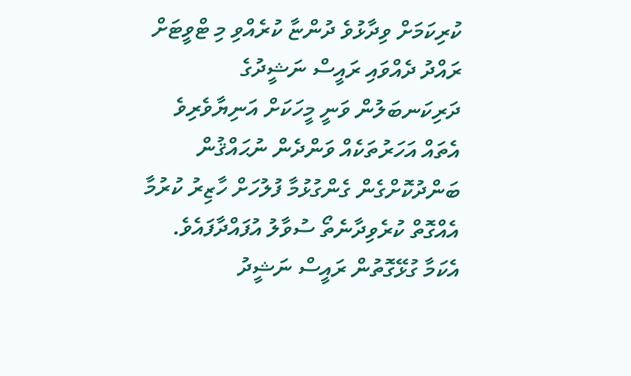ކުރިކަމަށް ވިދާޅުވެ ދުންޏާ ކުރެއްވި މި ޓްވީޓަށް ރައްދު ދެއްވައި ރައީސް ނަޝީދުގެ ދަރިކަނބަލުން ވަނީ މީހަކަށް އަނިޔާވެރިވެ އެތައް އަހަރުތަކެއް ވަންދެން ނުޙައްޤުން ބަންދުކޮށްގެން ގެންގުޅުމާ ފުލުހަށް ހާޒިރު ކުރުމާ އެއްގޮތް ކުރެވިދާނެތޯ ސުވާލު އުފައްދާފައެވެ.
އެކަމާ ގުޅޭގޮތުން ރައީސް ނަޝީދު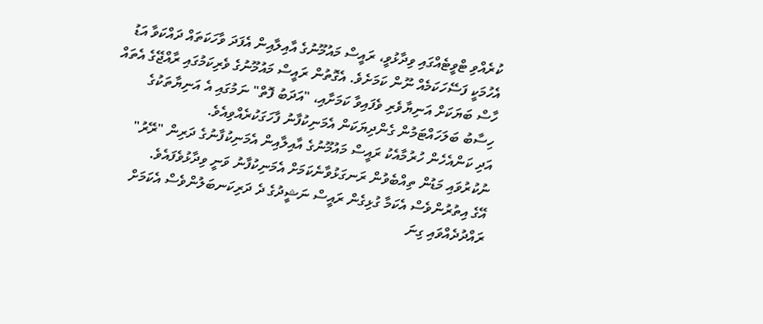ކުރެއްވި ޓްވީޓެއްގައި ވިދާޅުވީ، ރައީސް މައުމޫނުގެ އާއިލާއިން އެފަދަ ވާހަކަތައް ދައްކަވާ އަޑު އެހުމަކީ ފަސޭހަކަމެއް ނޫން ކަމަށެވެ. އެގޮތުން ރައީސް މައުމޫނުގެ ވެރިކަމުގައި ރާއްޖޭގެ އެތައް ހާސް ބަޔަކަށް އަނިޔާވެރި ވެފައިވާ ކަމަށާއި، "އަދަބު ފޮތް" ނަމުގައި އެ އަނިޔާތަކުގެ ހިސާބު ބަލަހައްޓަމުން ގެންދިޔަކަން އެމަނިކުފާނު ފާހަގަކުރެއްވިއެވެ.
އަދި ކަންއެހެން ހުރުމާއެކު ރައީސް މައުމޫނުގެ އާއިލާއިން އެމަނިކުފާނުގެ ދަރިން "ރޭރު" ނުކުރުވައި މަޑުން ތިއްބެވުން ރަނގަޅުވާނެކަމަށް އެމަނިކުފާނު ވަނީ ވިދާޅުވެފައެވެ.
އޭގެ އިތުރުންވެސް އެކަމާ ގުޅިގެން ރައީސް ނަޝީދުގެ ދެ ދަރިކަނބަލުންވެސް އެކަމަށް ރައްދުދެއްވައި ގިނަ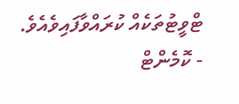ޓްވީޓުތަކެއް ކުރައްވާފައިވެއެވެ.
- ކޮމެންޓް